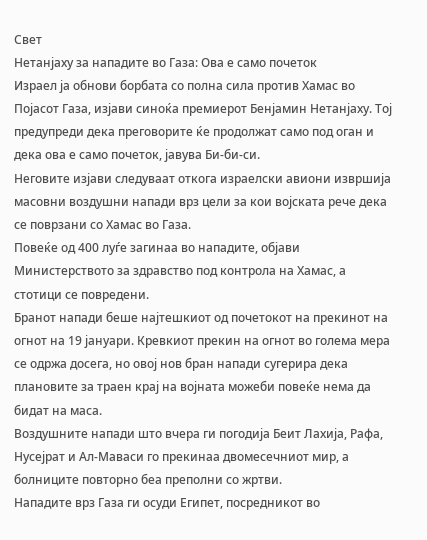Свет
Нетанјаху за нападите во Газа: Ова е само почеток
Израел ја обнови борбата со полна сила против Хамас во Појасот Газа, изјави синоќа премиерот Бенјамин Нетанјаху. Тој предупреди дека преговорите ќе продолжат само под оган и дека ова е само почеток, јавува Би-би-си.
Неговите изјави следуваат откога израелски авиони извршија масовни воздушни напади врз цели за кои војската рече дека се поврзани со Хамас во Газа.
Повеќе од 400 луѓе загинаа во нападите, објави Министерството за здравство под контрола на Хамас, а стотици се повредени.
Бранот напади беше најтешкиот од почетокот на прекинот на огнот на 19 јануари. Кревкиот прекин на огнот во голема мера се одржа досега, но овој нов бран напади сугерира дека плановите за траен крај на војната можеби повеќе нема да бидат на маса.
Воздушните напади што вчера ги погодија Беит Лахија, Рафа, Нусејрат и Ал-Маваси го прекинаа двомесечниот мир, а болниците повторно беа преполни со жртви.
Нападите врз Газа ги осуди Египет, посредникот во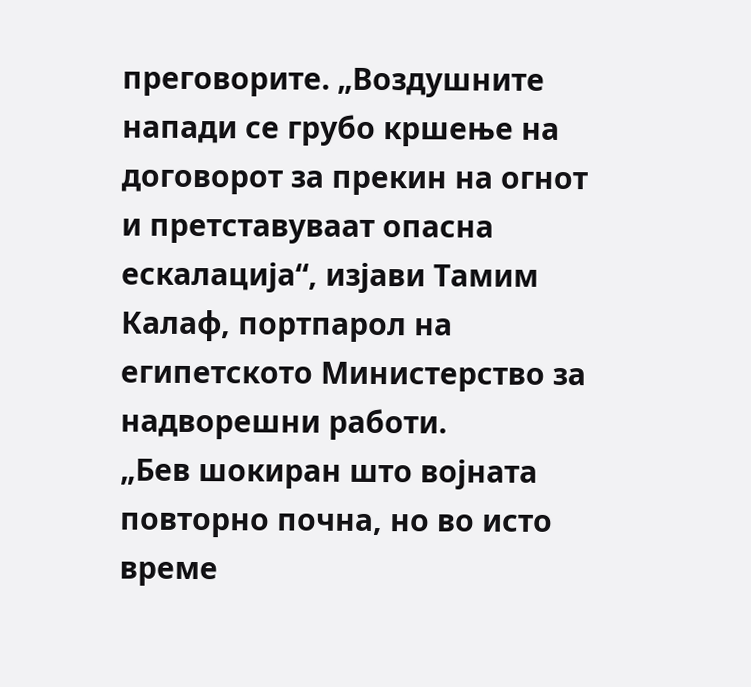преговорите. „Воздушните напади се грубо кршење на договорот за прекин на огнот и претставуваат опасна ескалација“, изјави Тамим Калаф, портпарол на египетското Министерство за надворешни работи.
„Бев шокиран што војната повторно почна, но во исто време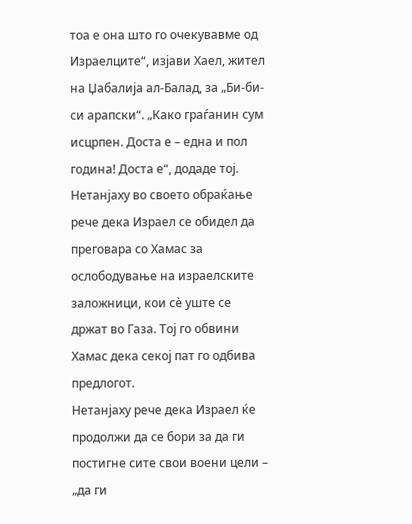тоа е она што го очекувавме од Израелците“, изјави Хаел, жител на Џабалија ал-Балад, за „Би-би-си арапски“. „Како граѓанин сум исцрпен. Доста е – една и пол година! Доста е“, додаде тој.
Нетанјаху во своето обраќање рече дека Израел се обидел да преговара со Хамас за ослободување на израелските заложници, кои сè уште се држат во Газа. Тој го обвини Хамас дека секој пат го одбива предлогот.
Нетанјаху рече дека Израел ќе продолжи да се бори за да ги постигне сите свои воени цели – „да ги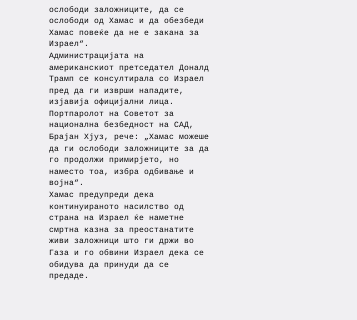ослободи заложниците, да се ослободи од Хамас и да обезбеди Хамас повеќе да не е закана за Израел“.
Администрацијата на американскиот претседател Доналд Трамп се консултирала со Израел пред да ги изврши нападите, изјавија официјални лица. Портпаролот на Советот за национална безбедност на САД, Брајан Хјуз, рече: „Хамас можеше да ги ослободи заложниците за да го продолжи примирјето, но наместо тоа, избра одбивање и војна“.
Хамас предупреди дека континуираното насилство од страна на Израел ќе наметне смртна казна за преостанатите живи заложници што ги држи во Газа и го обвини Израел дека се обидува да принуди да се предаде.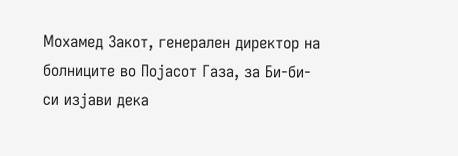Мохамед Закот, генерален директор на болниците во Појасот Газа, за Би-би-си изјави дека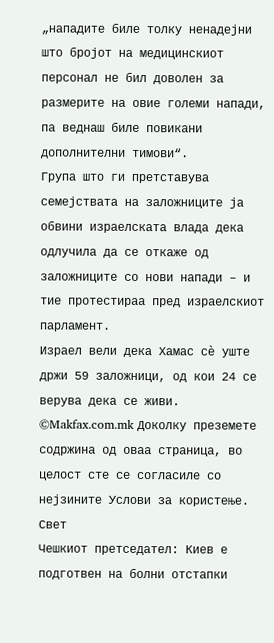„нападите биле толку ненадејни што бројот на медицинскиот персонал не бил доволен за размерите на овие големи напади, па веднаш биле повикани дополнителни тимови“.
Група што ги претставува семејствата на заложниците ја обвини израелската влада дека одлучила да се откаже од заложниците со нови напади – и тие протестираа пред израелскиот парламент.
Израел вели дека Хамас сè уште држи 59 заложници, од кои 24 се верува дека се живи.
©Makfax.com.mk Доколку преземете содржина од оваа страница, во целост сте се согласиле со нејзините Услови за користење.
Свет
Чешкиот претседател: Киев е подготвен на болни отстапки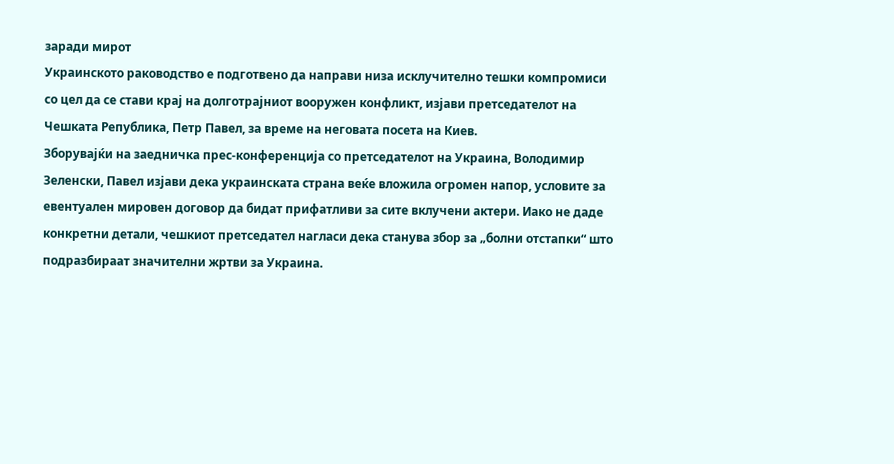заради мирот
Украинското раководство е подготвено да направи низа исклучително тешки компромиси со цел да се стави крај на долготрајниот вооружен конфликт, изјави претседателот на Чешката Република, Петр Павел, за време на неговата посета на Киев.
Зборувајќи на заедничка прес-конференција со претседателот на Украина, Володимир Зеленски, Павел изјави дека украинската страна веќе вложила огромен напор, условите за евентуален мировен договор да бидат прифатливи за сите вклучени актери. Иако не даде конкретни детали, чешкиот претседател нагласи дека станува збор за „болни отстапки“ што подразбираат значителни жртви за Украина.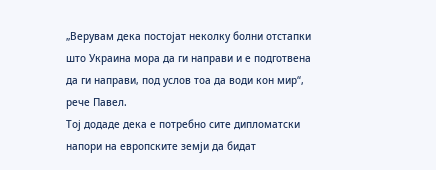„Верувам дека постојат неколку болни отстапки што Украина мора да ги направи и е подготвена да ги направи, под услов тоа да води кон мир“, рече Павел.
Тој додаде дека е потребно сите дипломатски напори на европските земји да бидат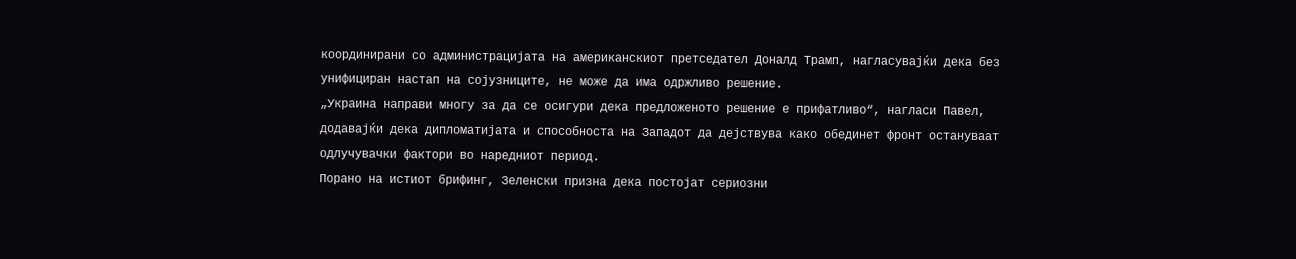координирани со администрацијата на американскиот претседател Доналд Трамп, нагласувајќи дека без унифициран настап на сојузниците, не може да има одржливо решение.
„Украина направи многу за да се осигури дека предложеното решение е прифатливо“, нагласи Павел, додавајќи дека дипломатијата и способноста на Западот да дејствува како обединет фронт остануваат одлучувачки фактори во наредниот период.
Порано на истиот брифинг, Зеленски призна дека постојат сериозни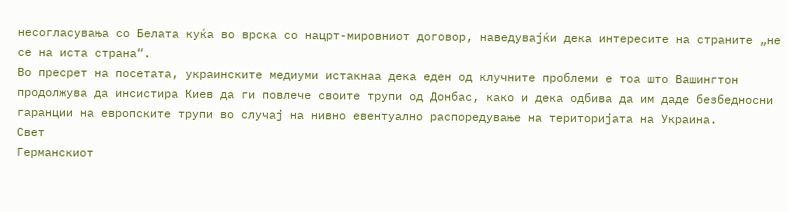несогласувања со Белата куќа во врска со нацрт-мировниот договор, наведувајќи дека интересите на страните „не се на иста страна“.
Во пресрет на посетата, украинските медиуми истакнаа дека еден од клучните проблеми е тоа што Вашингтон продолжува да инсистира Киев да ги повлече своите трупи од Донбас, како и дека одбива да им даде безбедносни гаранции на европските трупи во случај на нивно евентуално распоредување на територијата на Украина.
Свет
Германскиот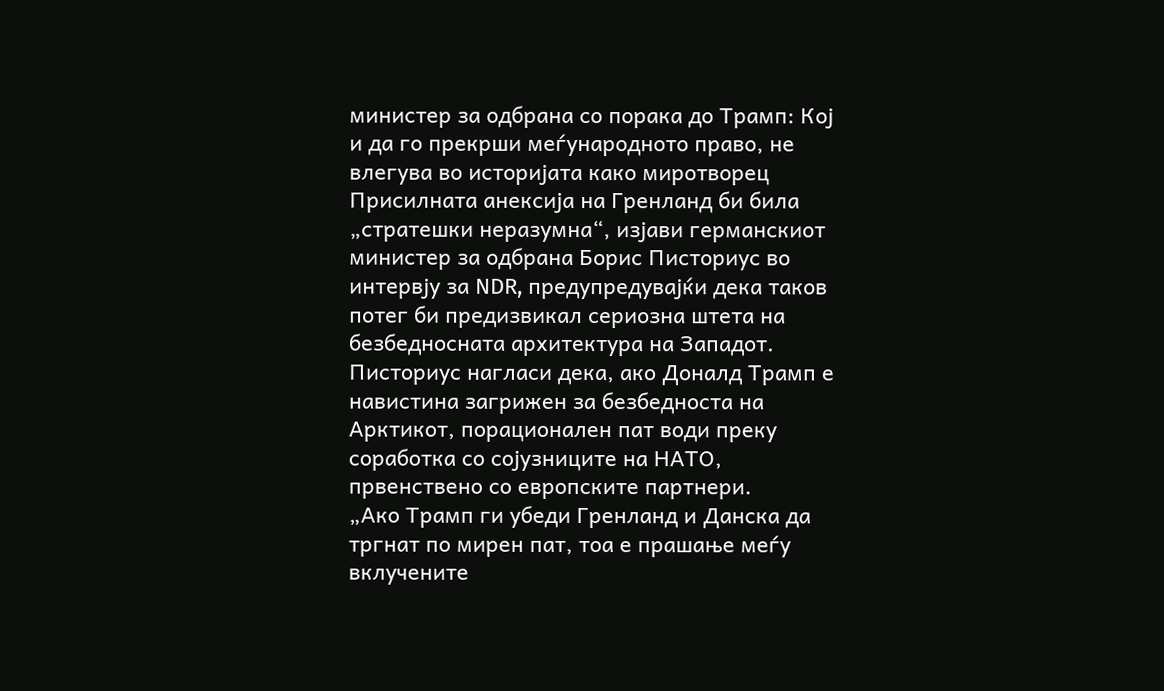министер за одбрана со порака до Трамп: Кој и да го прекрши меѓународното право, не влегува во историјата како миротворец
Присилната анексија на Гренланд би била „стратешки неразумна“, изјави германскиот министер за одбрана Борис Писториус во интервју за NDR, предупредувајќи дека таков потег би предизвикал сериозна штета на безбедносната архитектура на Западот.
Писториус нагласи дека, ако Доналд Трамп е навистина загрижен за безбедноста на Арктикот, порационален пат води преку соработка со сојузниците на НАТО, првенствено со европските партнери.
„Ако Трамп ги убеди Гренланд и Данска да тргнат по мирен пат, тоа е прашање меѓу вклучените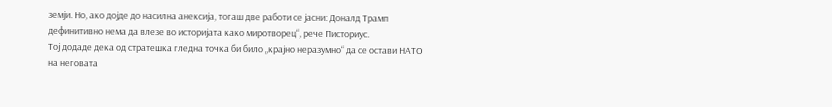земји. Но, ако дојде до насилна анексија, тогаш две работи се јасни: Доналд Трамп дефинитивно нема да влезе во историјата како миротворец“, рече Писториус.
Тој додаде дека од стратешка гледна точка би било „крајно неразумно“ да се остави НАТО на неговата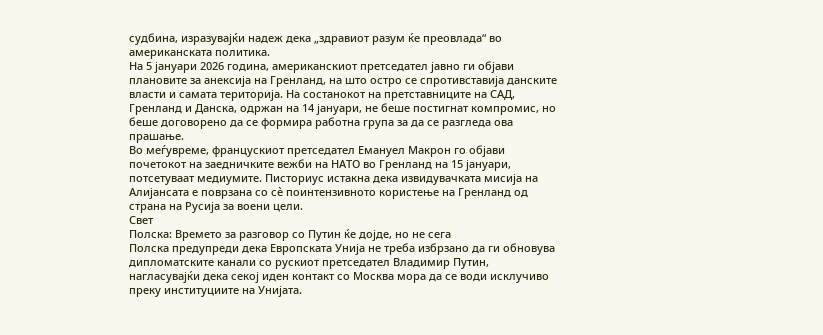судбина, изразувајќи надеж дека „здравиот разум ќе преовлада“ во американската политика.
На 5 јануари 2026 година, американскиот претседател јавно ги објави плановите за анексија на Гренланд, на што остро се спротивставија данските власти и самата територија. На состанокот на претставниците на САД, Гренланд и Данска, одржан на 14 јануари, не беше постигнат компромис, но беше договорено да се формира работна група за да се разгледа ова прашање.
Во меѓувреме, францускиот претседател Емануел Макрон го објави почетокот на заедничките вежби на НАТО во Гренланд на 15 јануари, потсетуваат медиумите. Писториус истакна дека извидувачката мисија на Алијансата е поврзана со сè поинтензивното користење на Гренланд од страна на Русија за воени цели.
Свет
Полска: Времето за разговор со Путин ќе дојде, но не сега
Полска предупреди дека Европската Унија не треба избрзано да ги обновува дипломатските канали со рускиот претседател Владимир Путин, нагласувајќи дека секој иден контакт со Москва мора да се води исклучиво преку институциите на Унијата.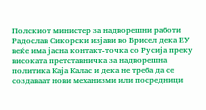Полскиот министер за надворешни работи Радослав Сикорски изјави во Брисел дека ЕУ веќе има јасна контакт-точка со Русија преку високата претставничка за надворешна политика Каја Калас и дека не треба да се создаваат нови механизми или посредници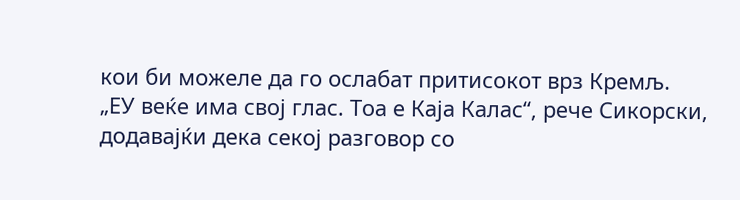кои би можеле да го ослабат притисокот врз Кремљ.
„ЕУ веќе има свој глас. Тоа е Каја Калас“, рече Сикорски, додавајќи дека секој разговор со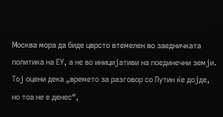Москва мора да биде цврсто втемелен во заедничката политика на ЕУ, а не во иницијативи на поединечни земји.
Тој оцени дека „времето за разговор со Путин ќе дојде, но тоа не е денес“,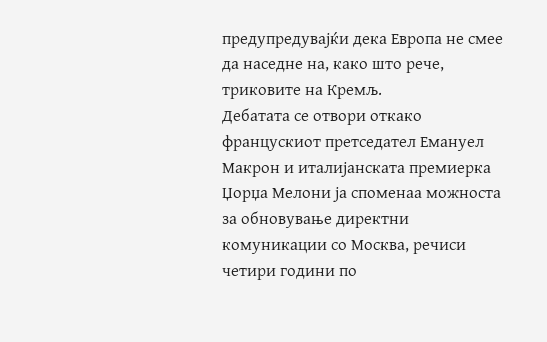предупредувајќи дека Европа не смее да наседне на, како што рече, триковите на Кремљ.
Дебатата се отвори откако францускиот претседател Емануел Макрон и италијанската премиерка Џорџа Мелони ја споменаа можноста за обновување директни комуникации со Москва, речиси четири години по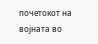почетокот на војната во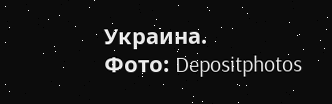Украина.
Фото: Depositphotos